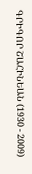ԳՐԻԳՈՐ ՇԱՀԻՆԵԱՆ (1930 - 2009)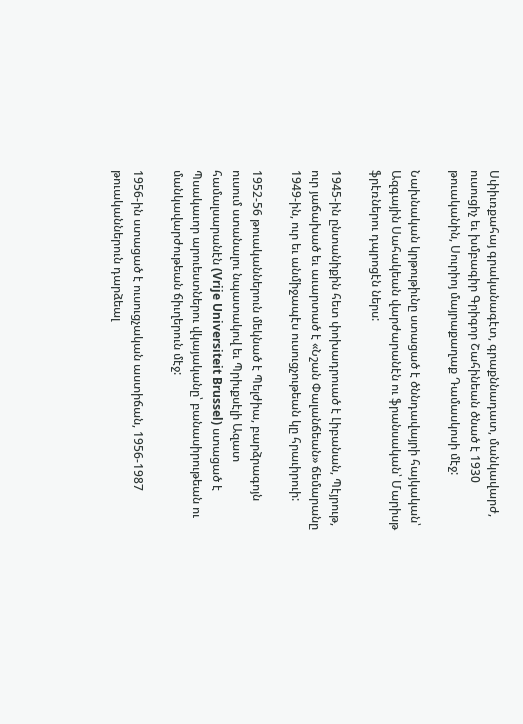Սփիւռքահայ գրականագէտ, գրաքննադատ, մանկավարժ, ուսուցիչ եւ խմբագիր Գրիգոր Շահինեան ծնած է 1930 թուականին, Սուրիոյ մայրաքաղաք Դամասկոսի մէջ:

Նախնական կրթութիւնը ստացած է ծննդավայրի հայկական՝ Ազգային Սահակեան վարժարանէն ու ֆրանսական՝ Մարիսթ ֆրէռներու դպրոցէն ներս:

1945-ին ընտանիքին հետ փոխադրուած է Լիբանան, Պէյրութ, ուր յաճախած եւ աւարտած է «Նշան Փալանճեան» ճեմարանը 1949-ին, ուր եւ անմիջապէս ուսուցչութեան կը հրաւիրուի:

1952-56 թուականներուն մեկնած է Պելժիա, բարձրագոյն ուսում ստանալու նպատակով եւ Պրիւքսէլի Ազատ համալսարանէն (Vrije Universiteit Brussel) ստացած է Պսակաւոր արուեստներու վկայականը՝ բանասիրութեան ու մանկավարժութեան ճիւղերուն մէջ:

1956-ին ստացած է ուսուցչական աստիճան, 1956-1987 թուականներուն դարձեալ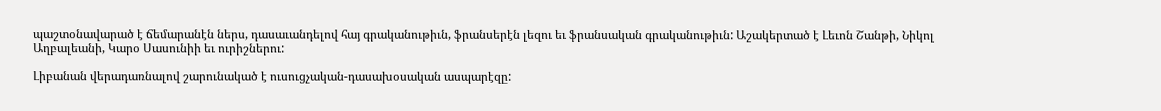պաշտօնավարած է ճեմարանէն ներս, դասաւանդելով հայ գրականութիւն, ֆրանսերէն լեզու եւ ֆրանսական գրականութիւն: Աշակերտած է Լեւոն Շանթի, Նիկոլ Աղբալեանի, Կարօ Սասունիի եւ ուրիշներու:

Լիբանան վերադառնալով շարունակած է ուսուցչական-դասախօսական ասպարէզը: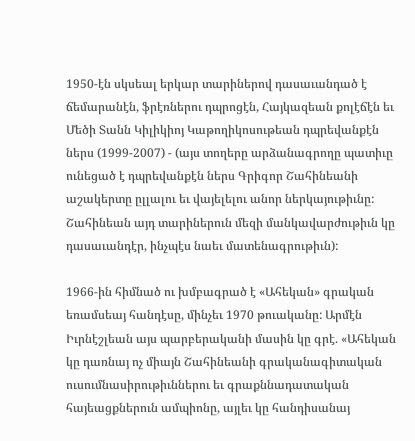1950-էն սկսեալ երկար տարիներով դասաւանդած է ճեմարանէն, ֆրէռներու դպրոցէն, Հայկազեան քոլէճէն եւ Մեծի Տանն Կիլիկիոյ Կաթողիկոսութեան դպրեվանքէն ներս (1999-2007) - (այս տողերը արձանագրողը պատիւը ունեցած է դպրեվանքէն ներս Գրիգոր Շահինեանի աշակերտը ըլլալու եւ վայելելու անոր ներկայութիւնը: Շահինեան այդ տարիներուն մեզի մանկավարժութիւն կը դասաւանդէր, ինչպէս նաեւ մատենագրութիւն):

1966-ին հիմնած ու խմբագրած է «Ահեկան» գրական եռամսեայ հանդէսը, մինչեւ 1970 թուականը: Արմէն Իւրնէշլեան այս պարբերականի մասին կը գրէ. «Ահեկան կը դառնայ ոչ միայն Շահինեանի գրականագիտական ուսումնասիրութիւններու եւ գրաքննադատական հայեացքներուն ամպիոնը, այլեւ կը հանդիսանայ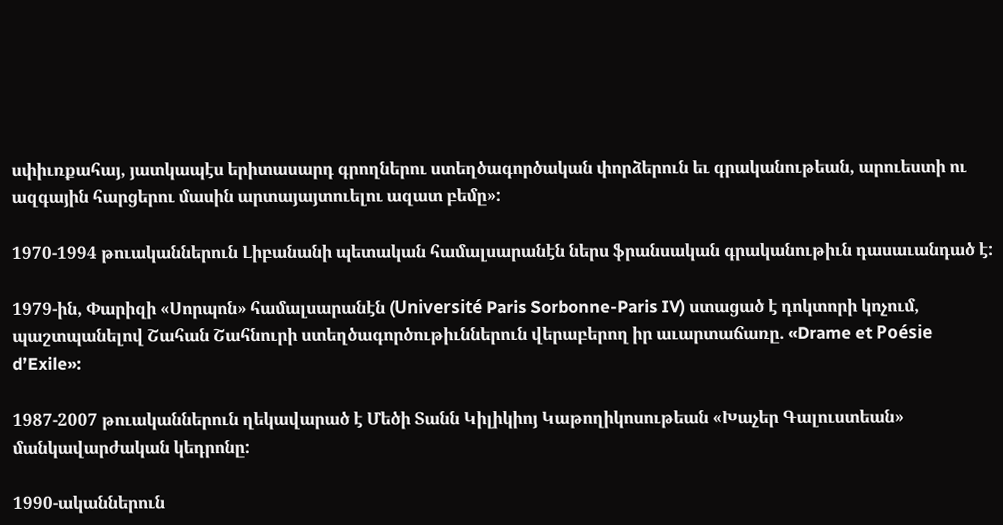սփիւռքահայ, յատկապէս երիտասարդ գրողներու ստեղծագործական փորձերուն եւ գրականութեան, արուեստի ու ազգային հարցերու մասին արտայայտուելու ազատ բեմը»:

1970-1994 թուականներուն Լիբանանի պետական համալսարանէն ներս ֆրանսական գրականութիւն դասաւանդած է:

1979-ին, Փարիզի «Սորպոն» համալսարանէն (Université Paris Sorbonne-Paris IV) ստացած է դոկտորի կոչում, պաշտպանելով Շահան Շահնուրի ստեղծագործութիւններուն վերաբերող իր աւարտաճառը. «Drame et Poésie d’Exile»:

1987-2007 թուականներուն ղեկավարած է Մեծի Տանն Կիլիկիոյ Կաթողիկոսութեան «Խաչեր Գալուստեան» մանկավարժական կեդրոնը:

1990-ականներուն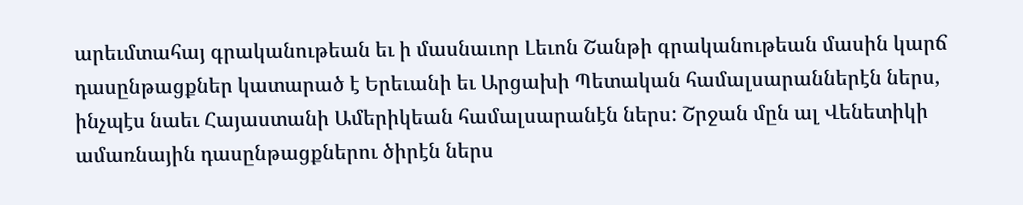արեւմտահայ գրականութեան եւ ի մասնաւոր Լեւոն Շանթի գրականութեան մասին կարճ դասընթացքներ կատարած է Երեւանի եւ Արցախի Պետական համալսարաններէն ներս, ինչպէս նաեւ Հայաստանի Ամերիկեան համալսարանէն ներս: Շրջան մըն ալ Վենետիկի ամառնային դասընթացքներու ծիրէն ներս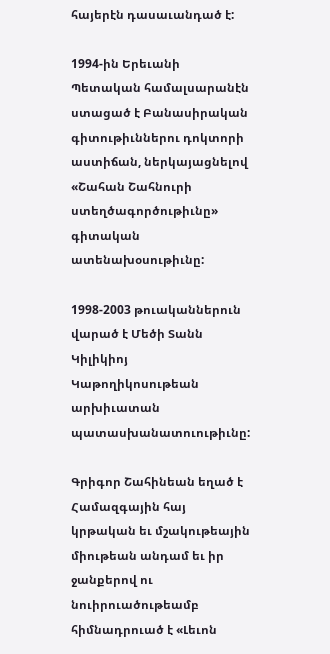հայերէն դասաւանդած է:

1994-ին Երեւանի Պետական համալսարանէն ստացած է Բանասիրական գիտութիւններու դոկտորի աստիճան, ներկայացնելով «Շահան Շահնուրի ստեղծագործութիւնը» գիտական ատենախօսութիւնը:

1998-2003 թուականներուն վարած է Մեծի Տանն Կիլիկիոյ Կաթողիկոսութեան արխիւատան պատասխանատուութիւնը:

Գրիգոր Շահինեան եղած է Համազգային հայ կրթական եւ մշակութեային միութեան անդամ եւ իր ջանքերով ու նուիրուածութեամբ հիմնադրուած է «Լեւոն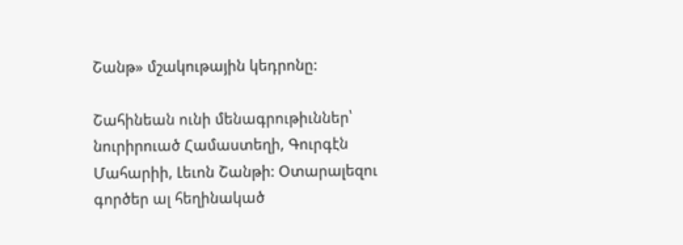Շանթ» մշակութային կեդրոնը:

Շահինեան ունի մենագրութիւններ՝ նուրիրուած Համաստեղի, Գուրգէն Մահարիի, Լեւոն Շանթի: Օտարալեզու գործեր ալ հեղինակած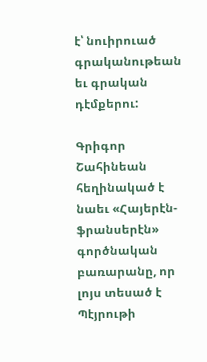է՝ նուիրուած գրականութեան եւ գրական դէմքերու:

Գրիգոր Շահինեան հեղինակած է նաեւ «Հայերէն-ֆրանսերէն» գործնական բառարանը, որ լոյս տեսած է Պէյրութի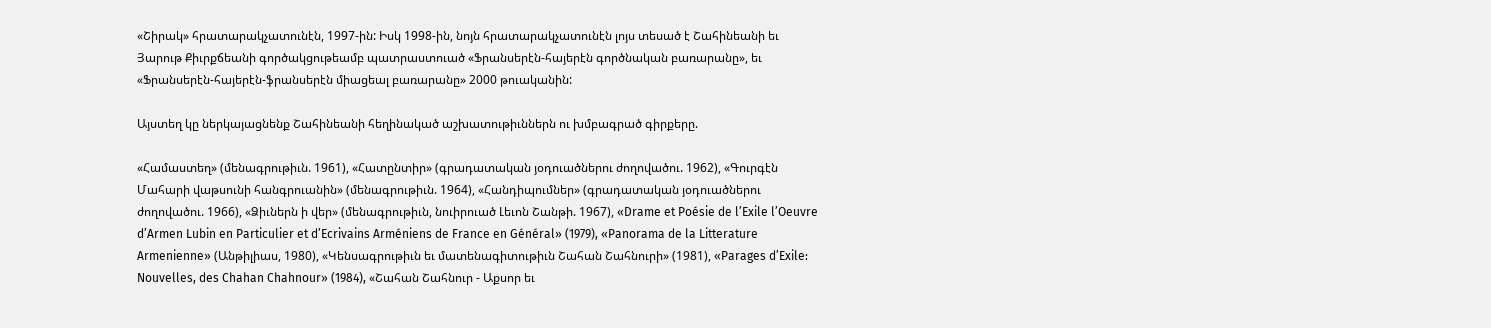«Շիրակ» հրատարակչատունէն, 1997-ին: Իսկ 1998-ին, նոյն հրատարակչատունէն լոյս տեսած է Շահինեանի եւ Յարութ Քիւրքճեանի գործակցութեամբ պատրաստուած «Ֆրանսերէն-հայերէն գործնական բառարանը», եւ «Ֆրանսերէն-հայերէն-ֆրանսերէն միացեալ բառարանը» 2000 թուականին:

Այստեղ կը ներկայացնենք Շահինեանի հեղինակած աշխատութիւններն ու խմբագրած գիրքերը.

«Համաստեղ» (մենագրութիւն. 1961), «Հատընտիր» (գրադատական յօդուածներու ժողովածու. 1962), «Գուրգէն Մահարի վաթսունի հանգրուանին» (մենագրութիւն. 1964), «Հանդիպումներ» (գրադատական յօդուածներու ժողովածու. 1966), «Ձիւներն ի վեր» (մենագրութիւն, նուիրուած Լեւոն Շանթի. 1967), «Drame et Poésie de l’Exile l’Oeuvre d’Armen Lubin en Particulier et d’Ecrivains Arméniens de France en Général» (1979), «Panorama de la Litterature Armenienne» (Անթիլիաս, 1980), «Կենսագրութիւն եւ մատենագիտութիւն Շահան Շահնուրի» (1981), «Parages d’Exile: Nouvelles, des Chahan Chahnour» (1984), «Շահան Շահնուր - Աքսոր եւ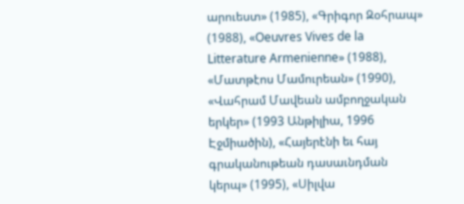արուեստ» (1985), «Գրիգոր Զօհրապ» (1988), «Oeuvres Vives de la Litterature Armenienne» (1988), «Մատթէոս Մամուրեան» (1990), «Վահրամ Մավեան ամբողջական երկեր» (1993 Անթիլիա, 1996 Էջմիածին), «Հայերէնի եւ հայ գրականութեան դասաւնդման կերպ» (1995), «Սիլվա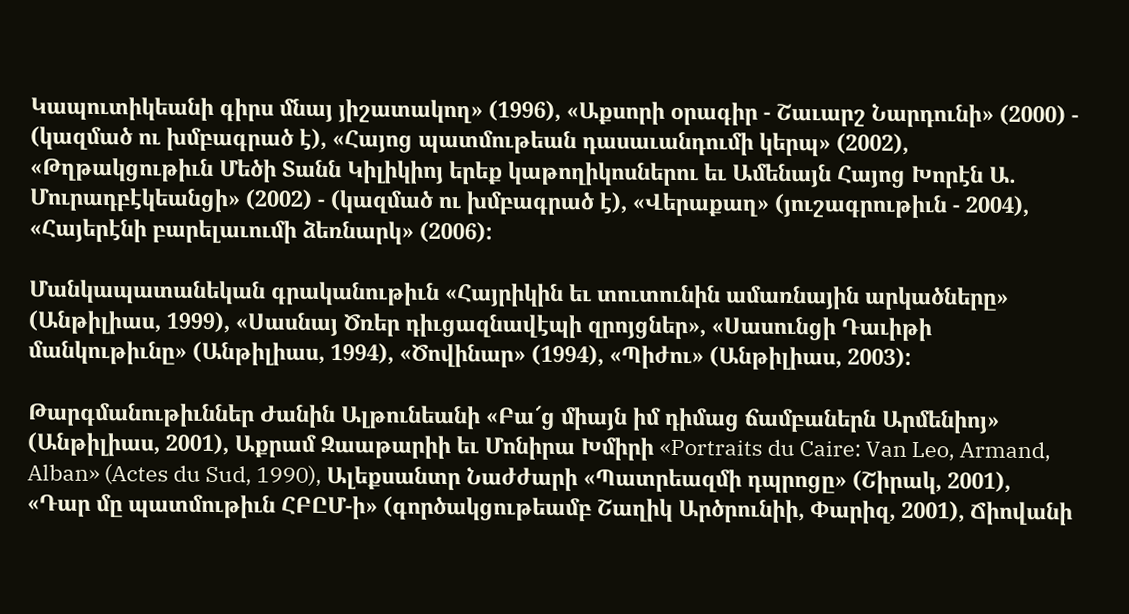Կապուտիկեանի գիրս մնայ յիշատակող» (1996), «Աքսորի օրագիր - Շաւարշ Նարդունի» (2000) - (կազմած ու խմբագրած է), «Հայոց պատմութեան դասաւանդումի կերպ» (2002), «Թղթակցութիւն Մեծի Տանն Կիլիկիոյ երեք կաթողիկոսներու եւ Ամենայն Հայոց Խորէն Ա. Մուրադբէկեանցի» (2002) - (կազմած ու խմբագրած է), «Վերաքաղ» (յուշագրութիւն - 2004), «Հայերէնի բարելաւումի ձեռնարկ» (2006):

Մանկապատանեկան գրականութիւն «Հայրիկին եւ տուտունին ամառնային արկածները» (Անթիլիաս, 1999), «Սասնայ Ծռեր դիւցազնավէպի զրոյցներ», «Սասունցի Դաւիթի մանկութիւնը» (Անթիլիաս, 1994), «Ծովինար» (1994), «Պիժու» (Անթիլիաս, 2003):

Թարգմանութիւններ Ժանին Ալթունեանի «Բա՜ց միայն իմ դիմաց ճամբաներն Արմենիոյ» (Անթիլիաս, 2001), Աքրամ Զաաթարիի եւ Մոնիրա Խմիրի «Portraits du Caire: Van Leo, Armand, Alban» (Actes du Sud, 1990), Ալեքսանտր Նաժժարի «Պատրեազմի դպրոցը» (Շիրակ, 2001), «Դար մը պատմութիւն ՀԲԸՄ-ի» (գործակցութեամբ Շաղիկ Արծրունիի, Փարիզ, 2001), Ճիովանի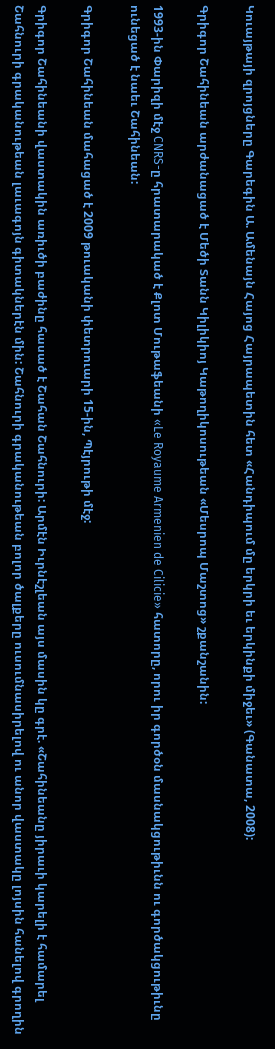Կուայթայի զրոյցները Գարեգին Ա. Ամենայն Հայոց Հայրապետին հետ «Հանդիպում մը երկրի եւ երկինքի միջեւ» (Գանատա, 2008):

Գրիգոր Շահինեան արժանացած է Մեծի Տանն Կիլիկիոյ Կաթողիկոսութեան «Մեսրոպ Մաշտոց» շքանշանին:

1993-ին Փարիզի մէջ CNRS-ը հրատարակած է Քլոտ Մութաֆեանի «Le Royaume Armenien de Cilicie» հատորը, որու իր գործօն մասնակցութիւնն ու գործակցութիւնը ունեցած է նաեւ Շահինեան:

Գրիգոր Շահինեան մահացած է 2009 թուականի փետրուարի 15-ին, Պէյրութի մէջ:

Գրիգոր Շահինեանի վաստակին առիւծի բաժինը հասած է Շահան Շահնուրի: Արմէն Իւրնէշլեան այս մասին կը գրէ. «Շահինեանը յիրաւի կարելի է համարել Շահնուրի գրականութեան լաւագոյն գիտակներէն մին: Շահնուրի գրականութեան բոլոր ծալքերը ուսումնասիրելով ու անոր վաստակը լոյսին հանելով գրողին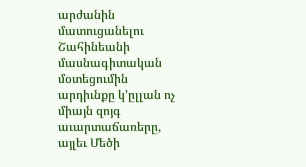արժանին մատուցանելու Շահինեանի մասնագիտական մօտեցումին արդիւնքը կ՚ըլլան ոչ միայն զոյգ աւարտաճառերը, այլեւ Մեծի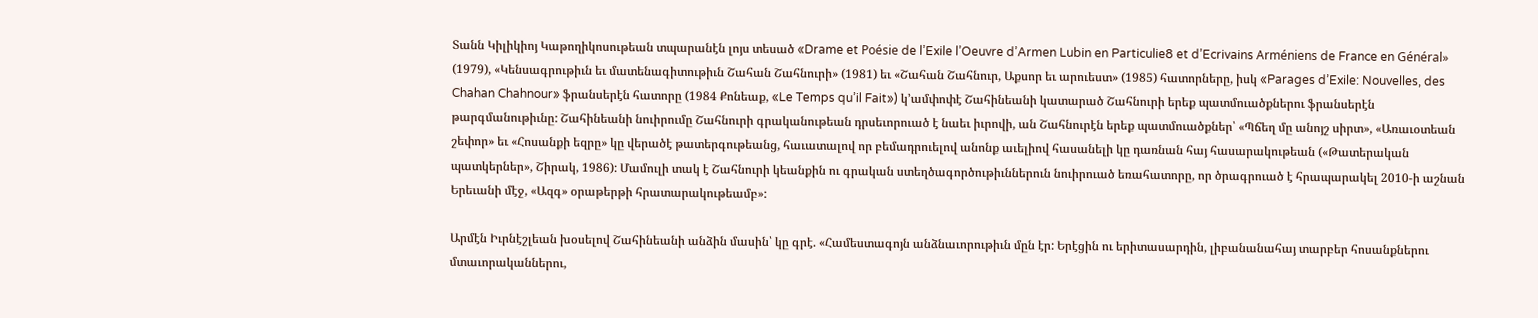Տանն Կիլիկիոյ Կաթողիկոսութեան տպարանէն լոյս տեսած «Drame et Poésie de l’Exile l’Oeuvre d’Armen Lubin en Particulie8 et d’Ecrivains Arméniens de France en Général» (1979), «Կենսագրութիւն եւ մատենագիտութիւն Շահան Շահնուրի» (1981) եւ «Շահան Շահնուր, Աքսոր եւ արուեստ» (1985) հատորները, իսկ «Parages d’Exile: Nouvelles, des Chahan Chahnour» ֆրանսերէն հատորը (1984 Քոնեաք, «Le Temps qu’il Fait») կ՚ամփոփէ Շահինեանի կատարած Շահնուրի երեք պատմուածքներու ֆրանսերէն թարգմանութիւնը: Շահինեանի նուիրումը Շահնուրի գրականութեան դրսեւորուած է նաեւ իւրովի, ան Շահնուրէն երեք պատմուածքներ՝ «Պճեղ մը անոյշ սիրտ», «Առաւօտեան շեփոր» եւ «Հոսանքի եզրը» կը վերածէ թատերգութեանց, հաւատալով որ բեմադրուելով անոնք աւելիով հասանելի կը դառնան հայ հասարակութեան («Թատերական պատկերներ», Շիրակ, 1986): Մամուլի տակ է Շահնուրի կեանքին ու գրական ստեղծագործութիւններուն նուիրուած եռահատորը, որ ծրագրուած է հրապարակել 2010-ի աշնան Երեւանի մէջ, «Ազգ» օրաթերթի հրատարակութեամբ»:

Արմէն Իւրնէշլեան խօսելով Շահինեանի անձին մասին՝ կը գրէ. «Համեստագոյն անձնաւորութիւն մըն էր: Երէցին ու երիտասարդին, լիբանանահայ տարբեր հոսանքներու մտաւորականներու,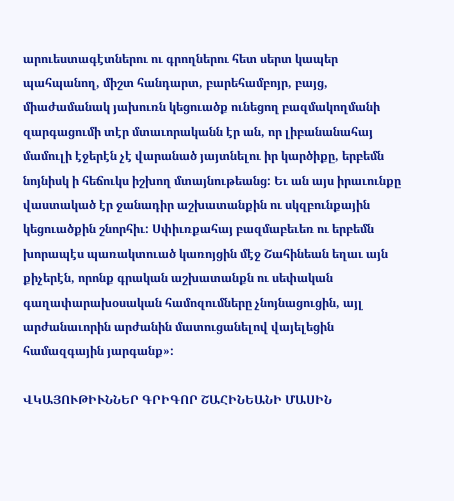արուեստագէտներու ու գրողներու հետ սերտ կապեր պահպանող, միշտ հանդարտ, բարեհամբոյր, բայց, միաժամանակ յախուռն կեցուածք ունեցող բազմակողմանի զարգացումի տէր մտաւորականն էր ան, որ լիբանանահայ մամուլի էջերէն չէ վարանած յայտնելու իր կարծիքը, երբեմն նոյնիսկ ի հեճուկս իշխող մտայնութեանց: Եւ ան այս իրաւունքը վաստակած էր ջանադիր աշխատանքին ու սկզբունքային կեցուածքին շնորհիւ: Սփիւռքահայ բազմաբեւեռ ու երբեմն խորապէս պառակտուած կառոյցին մէջ Շահինեան եղաւ այն քիչերէն, որոնք գրական աշխատանքն ու սեփական գաղափարախօսական համոզումները չնոյնացուցին, այլ արժանաւորին արժանին մատուցանելով վայելեցին համազգային յարգանք»:

ՎԿԱՅՈՒԹԻՒՆՆԵՐ ԳՐԻԳՈՐ ՇԱՀԻՆԵԱՆԻ ՄԱՍԻՆ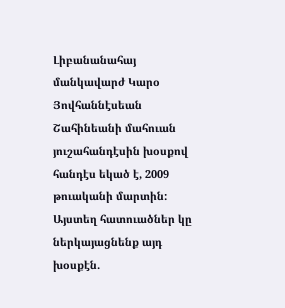Լիբանանահայ մանկավարժ Կարօ Յովհաննէսեան Շահինեանի մահուան յուշահանդէսին խօսքով հանդէս եկած է, 2009 թուականի մարտին: Այստեղ հատուածներ կը ներկայացնենք այդ խօսքէն.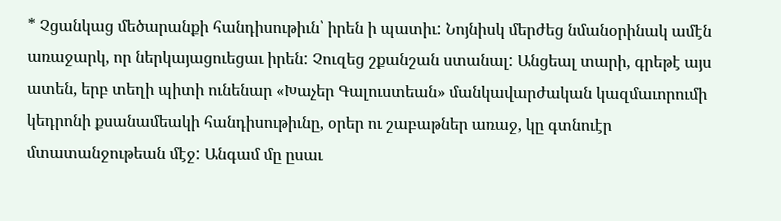* Չցանկաց մեծարանքի հանդիսութիւն՝ իրեն ի պատիւ: Նոյնիսկ մերժեց նմանօրինակ ամէն առաջարկ, որ ներկայացուեցաւ իրեն: Չուզեց շքանշան ստանալ: Անցեալ տարի, գրեթէ այս ատեն, երբ տեղի պիտի ունենար «Խաչեր Գալուստեան» մանկավարժական կազմաւորումի կեդրոնի քսանամեակի հանդիսութիւնը, օրեր ու շաբաթներ առաջ, կը գտնուէր մտատանջութեան մէջ: Անգամ մը ըսաւ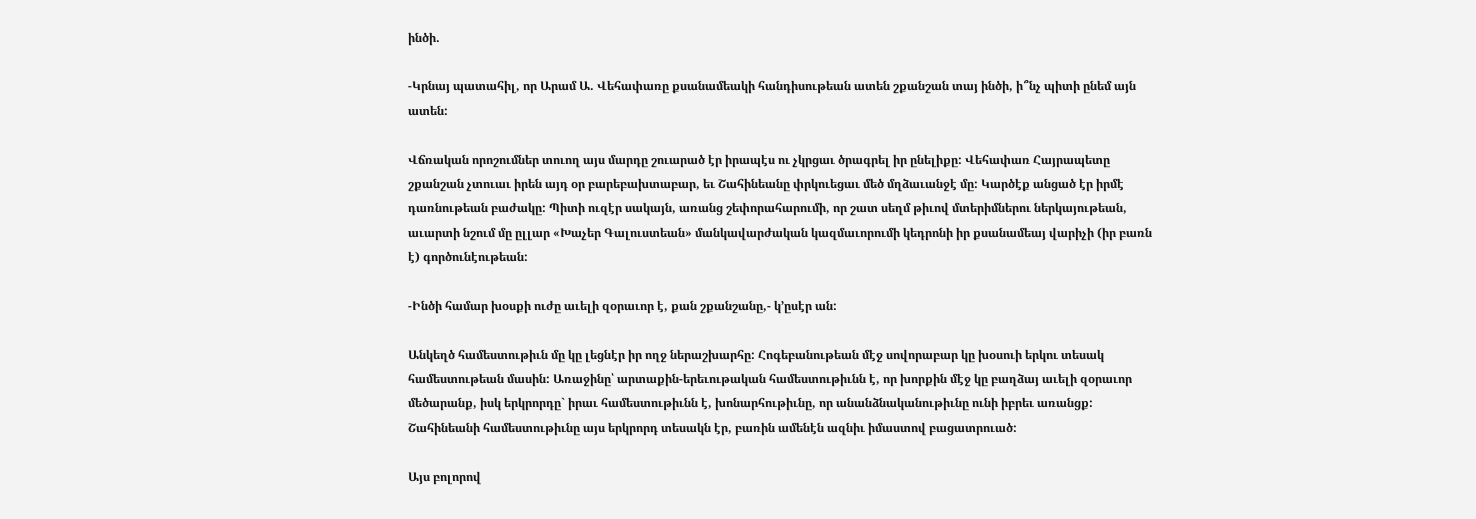ինծի.

-Կրնայ պատահիլ, որ Արամ Ա. Վեհափառը քսանամեակի հանդիսութեան ատեն շքանշան տայ ինծի, ի՞նչ պիտի ընեմ այն ատեն:

Վճռական որոշումներ տուող այս մարդը շուարած էր իրապէս ու չկրցաւ ծրագրել իր ընելիքը: Վեհափառ Հայրապետը շքանշան չտուաւ իրեն այդ օր բարեբախտաբար, եւ Շահինեանը փրկուեցաւ մեծ մղձաւանջէ մը: Կարծէք անցած էր իրմէ դառնութեան բաժակը: Պիտի ուզէր սակայն, առանց շեփորահարումի, որ շատ սեղմ թիւով մտերիմներու ներկայութեան, աւարտի նշում մը ըլլար «Խաչեր Գալուստեան» մանկավարժական կազմաւորումի կեդրոնի իր քսանամեայ վարիչի (իր բառն է) գործունէութեան:

-Ինծի համար խօսքի ուժը աւելի զօրաւոր է, քան շքանշանը,- կ՚ըսէր ան:

Անկեղծ համեստութիւն մը կը լեցնէր իր ողջ ներաշխարհը: Հոգեբանութեան մէջ սովորաբար կը խօսուի երկու տեսակ համեստութեան մասին: Առաջինը՝ արտաքին-երեւութական համեստութիւնն է, որ խորքին մէջ կը բաղձայ աւելի զօրաւոր մեծարանք, իսկ երկրորդը` իրաւ համեստութիւնն է, խոնարհութիւնը, որ անանձնականութիւնը ունի իբրեւ առանցք: Շահինեանի համեստութիւնը այս երկրորդ տեսակն էր, բառին ամենէն ազնիւ իմաստով բացատրուած:

Այս բոլորով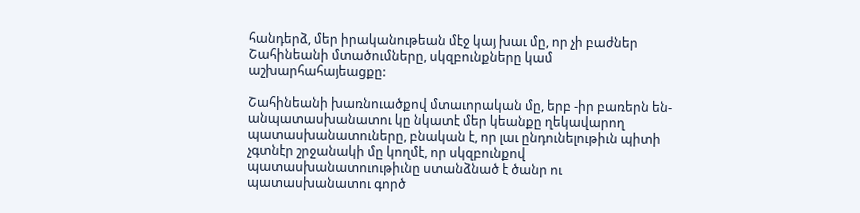հանդերձ, մեր իրականութեան մէջ կայ խաւ մը, որ չի բաժներ Շահինեանի մտածումները, սկզբունքները կամ աշխարհահայեացքը:

Շահինեանի խառնուածքով մտաւորական մը, երբ -իր բառերն են- անպատասխանատու կը նկատէ մեր կեանքը ղեկավարող պատասխանատուները, բնական է, որ լաւ ընդունելութիւն պիտի չգտնէր շրջանակի մը կողմէ, որ սկզբունքով պատասխանատուութիւնը ստանձնած է ծանր ու պատասխանատու գործ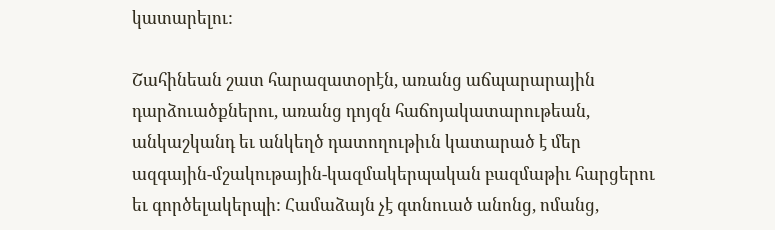կատարելու:

Շահինեան շատ հարազատօրէն, առանց աճպարարային դարձուածքներու, առանց դոյզն հաճոյակատարութեան, անկաշկանդ եւ անկեղծ դատողութիւն կատարած է մեր ազգային-մշակութային-կազմակերպական բազմաթիւ հարցերու եւ գործելակերպի: Համաձայն չէ գտնուած անոնց, ոմանց,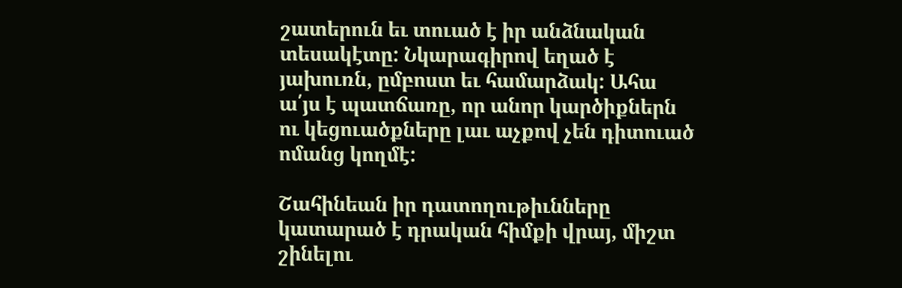շատերուն եւ տուած է իր անձնական տեսակէտը: Նկարագիրով եղած է յախուռն, ըմբոստ եւ համարձակ: Ահա ա՛յս է պատճառը, որ անոր կարծիքներն ու կեցուածքները լաւ աչքով չեն դիտուած ոմանց կողմէ:

Շահինեան իր դատողութիւնները կատարած է դրական հիմքի վրայ, միշտ շինելու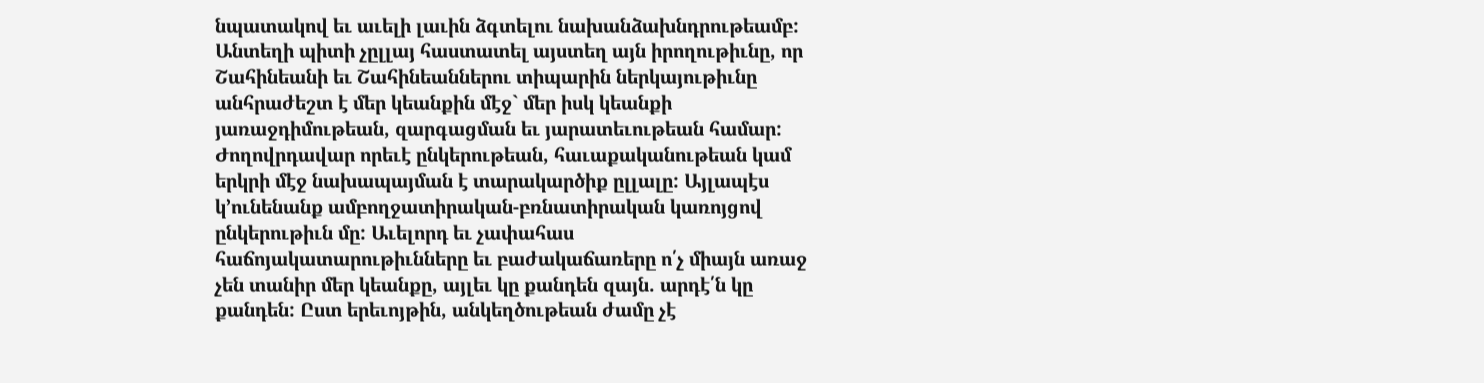նպատակով եւ աւելի լաւին ձգտելու նախանձախնդրութեամբ: Անտեղի պիտի չըլլայ հաստատել այստեղ այն իրողութիւնը, որ Շահինեանի եւ Շահինեաններու տիպարին ներկայութիւնը անհրաժեշտ է մեր կեանքին մէջ` մեր իսկ կեանքի յառաջդիմութեան, զարգացման եւ յարատեւութեան համար: Ժողովրդավար որեւէ ընկերութեան, հաւաքականութեան կամ երկրի մէջ նախապայման է տարակարծիք ըլլալը: Այլապէս կ՚ունենանք ամբողջատիրական-բռնատիրական կառոյցով ընկերութիւն մը: Աւելորդ եւ չափահաս հաճոյակատարութիւնները եւ բաժակաճառերը ո՛չ միայն առաջ չեն տանիր մեր կեանքը, այլեւ կը քանդեն զայն. արդէ՛ն կը քանդեն: Ըստ երեւոյթին, անկեղծութեան ժամը չէ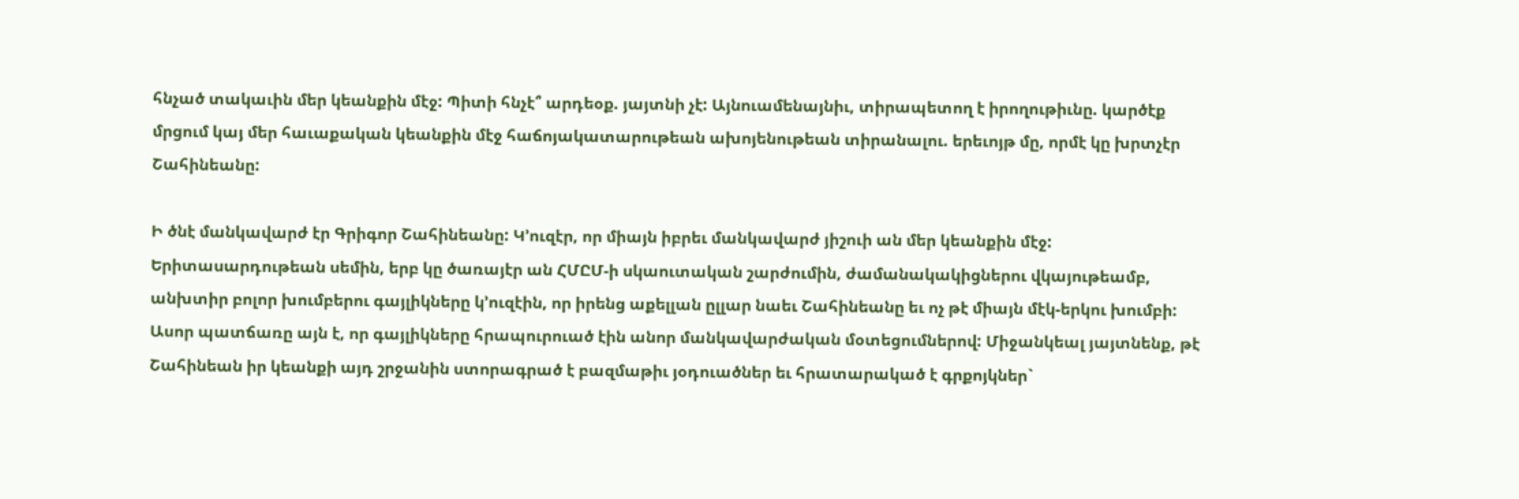հնչած տակաւին մեր կեանքին մէջ: Պիտի հնչէ՞ արդեօք. յայտնի չէ: Այնուամենայնիւ, տիրապետող է իրողութիւնը. կարծէք մրցում կայ մեր հաւաքական կեանքին մէջ հաճոյակատարութեան ախոյենութեան տիրանալու. երեւոյթ մը, որմէ կը խրտչէր Շահինեանը:

Ի ծնէ մանկավարժ էր Գրիգոր Շահինեանը: Կ՚ուզէր, որ միայն իբրեւ մանկավարժ յիշուի ան մեր կեանքին մէջ: Երիտասարդութեան սեմին, երբ կը ծառայէր ան ՀՄԸՄ-ի սկաուտական շարժումին, ժամանակակիցներու վկայութեամբ, անխտիր բոլոր խումբերու գայլիկները կ՚ուզէին, որ իրենց աքելլան ըլլար նաեւ Շահինեանը եւ ոչ թէ միայն մէկ-երկու խումբի: Ասոր պատճառը այն է, որ գայլիկները հրապուրուած էին անոր մանկավարժական մօտեցումներով: Միջանկեալ յայտնենք, թէ Շահինեան իր կեանքի այդ շրջանին ստորագրած է բազմաթիւ յօդուածներ եւ հրատարակած է գրքոյկներ`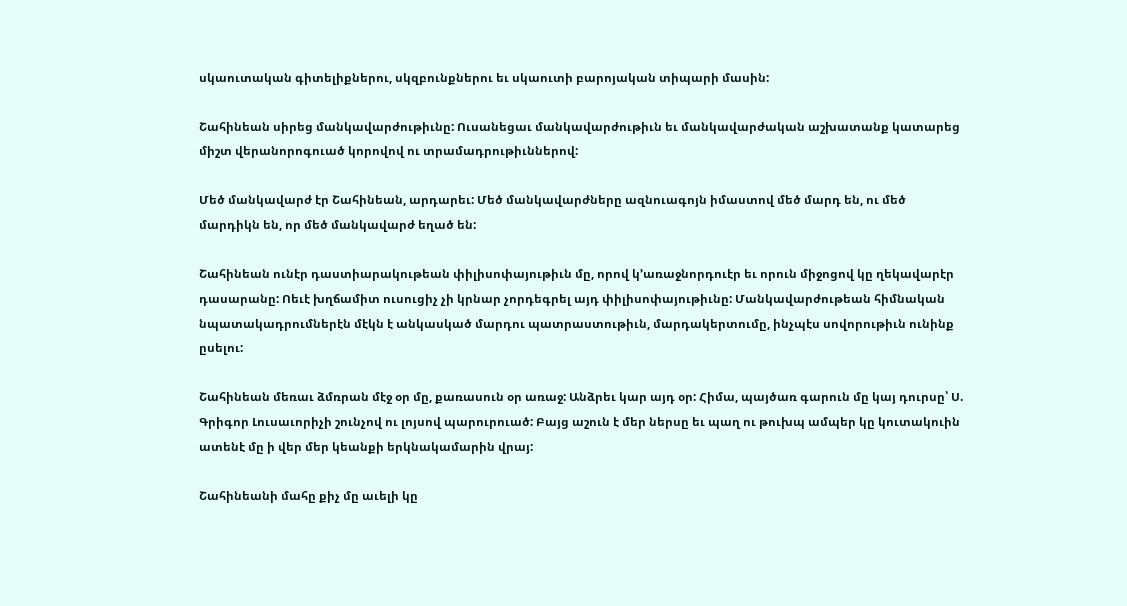սկաուտական գիտելիքներու, սկզբունքներու եւ սկաուտի բարոյական տիպարի մասին:

Շահինեան սիրեց մանկավարժութիւնը: Ուսանեցաւ մանկավարժութիւն եւ մանկավարժական աշխատանք կատարեց միշտ վերանորոգուած կորովով ու տրամադրութիւններով:

Մեծ մանկավարժ էր Շահինեան, արդարեւ: Մեծ մանկավարժները ազնուագոյն իմաստով մեծ մարդ են, ու մեծ մարդիկն են, որ մեծ մանկավարժ եղած են:

Շահինեան ունէր դաստիարակութեան փիլիսոփայութիւն մը, որով կ՚առաջնորդուէր եւ որուն միջոցով կը ղեկավարէր դասարանը: Ոեւէ խղճամիտ ուսուցիչ չի կրնար չորդեգրել այդ փիլիսոփայութիւնը: Մանկավարժութեան հիմնական նպատակադրումներէն մէկն է անկասկած մարդու պատրաստութիւն, մարդակերտումը, ինչպէս սովորութիւն ունինք ըսելու:

Շահինեան մեռաւ ձմռրան մէջ օր մը, քառասուն օր առաջ: Անձրեւ կար այդ օր: Հիմա, պայծառ գարուն մը կայ դուրսը՝ Ս. Գրիգոր Լուսաւորիչի շունչով ու լոյսով պարուրուած: Բայց աշուն է մեր ներսը եւ պաղ ու թուխպ ամպեր կը կուտակուին ատենէ մը ի վեր մեր կեանքի երկնակամարին վրայ:

Շահինեանի մահը քիչ մը աւելի կը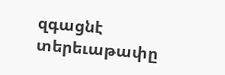զգացնէ տերեւաթափը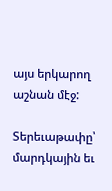այս երկարող աշնան մէջ:

Տերեւաթափը՝ մարդկային եւ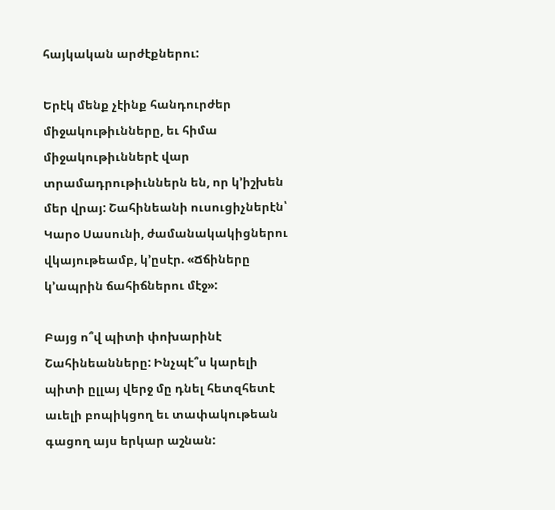հայկական արժէքներու:

Երէկ մենք չէինք հանդուրժեր միջակութիւնները, եւ հիմա միջակութիւններէ վար տրամադրութիւններն են, որ կ՚իշխեն մեր վրայ: Շահինեանի ուսուցիչներէն՝ Կարօ Սասունի, ժամանակակիցներու վկայութեամբ, կ՚ըսէր. «Ճճիները կ՚ապրին ճահիճներու մէջ»:

Բայց ո՞վ պիտի փոխարինէ Շահինեանները: Ինչպէ՞ս կարելի պիտի ըլլայ վերջ մը դնել հետզհետէ աւելի բոպիկցող եւ տափակութեան գացող այս երկար աշնան: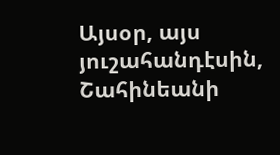Այսօր, այս յուշահանդէսին, Շահինեանի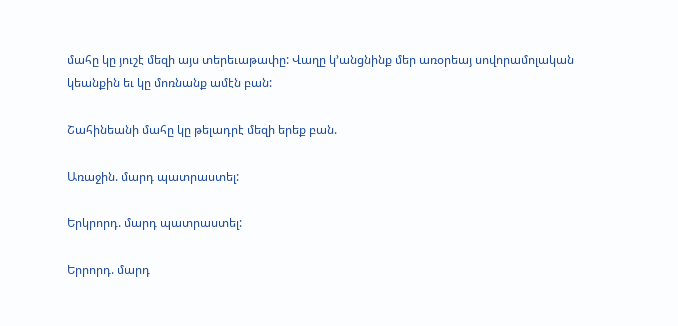մահը կը յուշէ մեզի այս տերեւաթափը: Վաղը կ՚անցնինք մեր առօրեայ սովորամոլական կեանքին եւ կը մոռնանք ամէն բան:

Շահինեանի մահը կը թելադրէ մեզի երեք բան.

Առաջին. մարդ պատրաստել:

Երկրորդ. մարդ պատրաստել:

Երրորդ. մարդ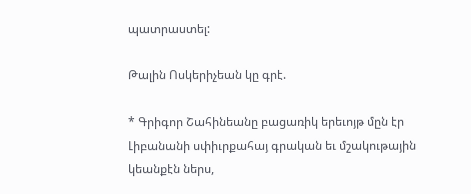պատրաստել:

Թալին Ոսկերիչեան կը գրէ.

* Գրիգոր Շահինեանը բացառիկ երեւոյթ մըն էր Լիբանանի սփիւրքահայ գրական եւ մշակութային կեանքէն ներս,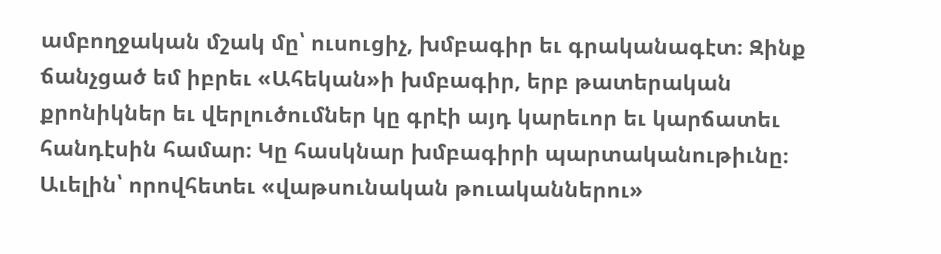ամբողջական մշակ մը՝ ուսուցիչ, խմբագիր եւ գրականագէտ։ Զինք ճանչցած եմ իբրեւ «Ահեկան»ի խմբագիր, երբ թատերական քրոնիկներ եւ վերլուծումներ կը գրէի այդ կարեւոր եւ կարճատեւ հանդէսին համար։ Կը հասկնար խմբագիրի պարտականութիւնը։ Աւելին՝ որովհետեւ «վաթսունական թուականներու»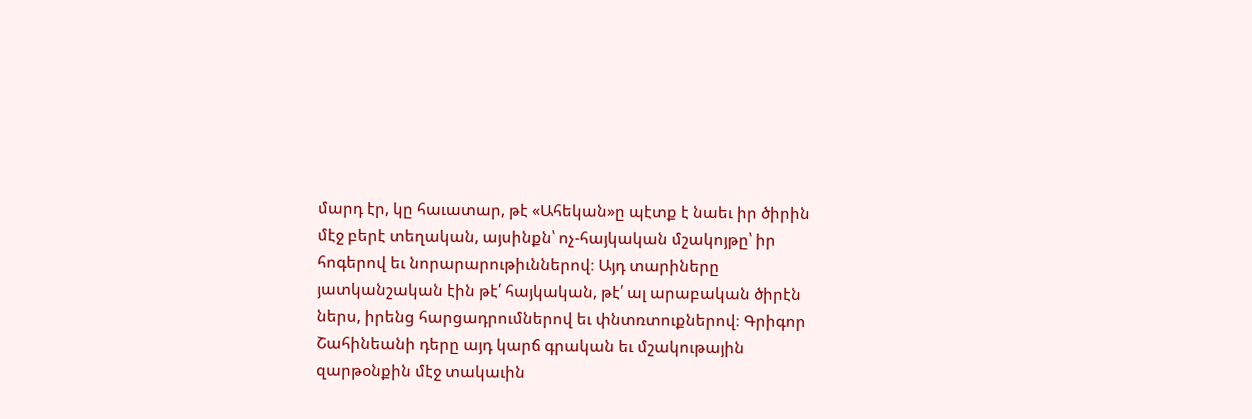մարդ էր, կը հաւատար, թէ «Ահեկան»ը պէտք է նաեւ իր ծիրին մէջ բերէ տեղական, այսինքն՝ ոչ-հայկական մշակոյթը՝ իր հոգերով եւ նորարարութիւններով։ Այդ տարիները յատկանշական էին թէ՛ հայկական, թէ՛ ալ արաբական ծիրէն ներս, իրենց հարցադրումներով եւ փնտռտուքներով։ Գրիգոր Շահինեանի դերը այդ կարճ գրական եւ մշակութային զարթօնքին մէջ տակաւին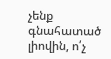չենք գնահատած լիովին, ո՛չ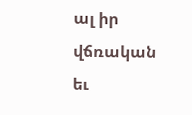ալ իր վճռական եւ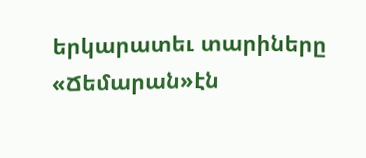երկարատեւ տարիները «Ճեմարան»էն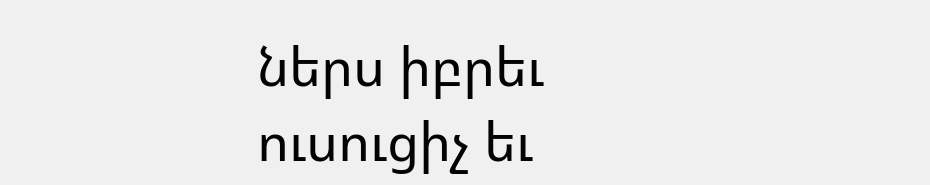ներս իբրեւ ուսուցիչ եւ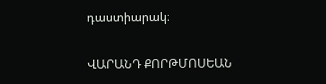դաստիարակ։

ՎԱՐԱՆԴ ՔՈՐԹՄՈՍԵԱՆ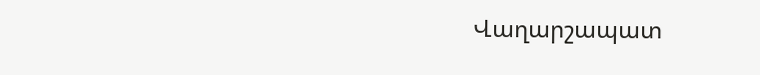Վաղարշապատ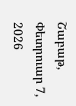Շաբաթ, Փետրուար 7, 2026